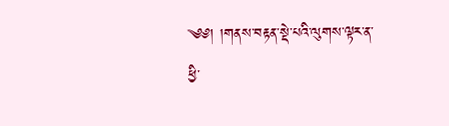༄༅། །གནས་བརྟན་སྡེ་པའི་ལུགས་ལྟར་ན་ཕྱི་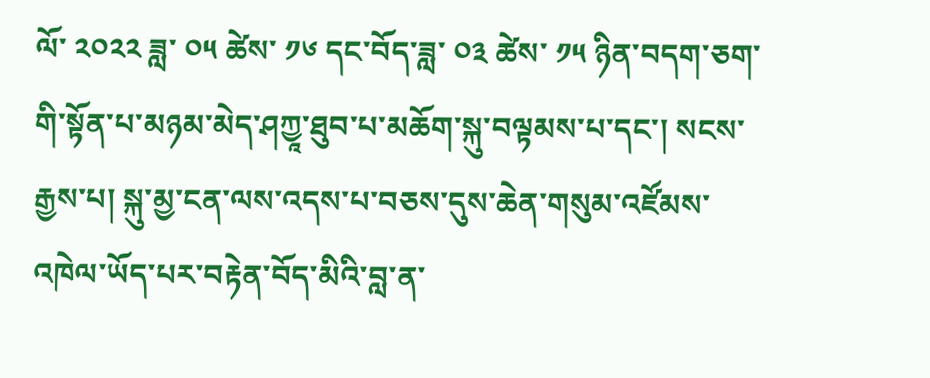ལོ་ ༢༠༢༢ ཟླ་ ༠༥ ཚེས་ ༡༦ དང་བོད་ཟླ་ ༠༣ ཚེས་ ༡༥ ཉིན་བདག་ཅག་གི་སྟོན་པ་མཉམ་མེད་ཤཀྱཱ་ཐུབ་པ་མཆོག་སྐུ་བལྟམས་པ་དང་། སངས་རྒྱས་པ། སྐུ་མྱ་ངན་ལས་འདས་པ་བཅས་དུས་ཆེན་གསུམ་འཛོམས་འཁེལ་ཡོད་པར་བརྟེན་བོད་མིའི་བླ་ན་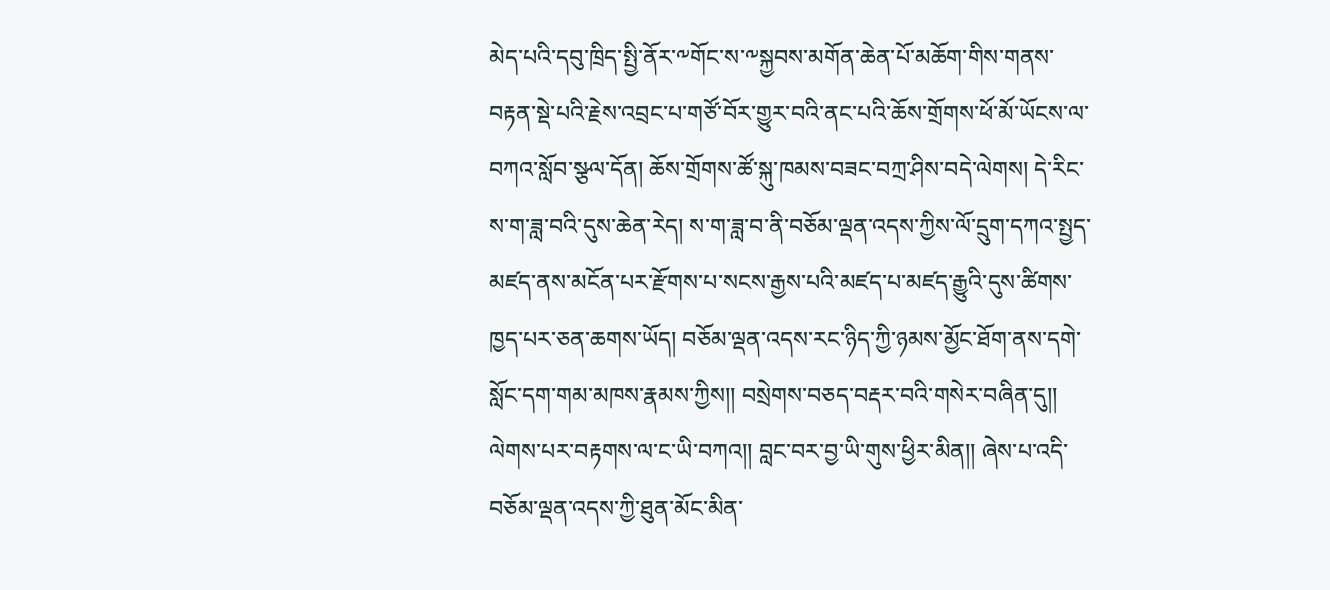མེད་པའི་དབུ་ཁྲིད་སྤྱི་ནོར་༸གོང་ས་༸སྐྱབས་མགོན་ཆེན་པོ་མཆོག་གིས་གནས་བརྟན་སྡེ་པའི་རྗེས་འབྲང་པ་གཙོ་བོར་གྱུར་བའི་ནང་པའི་ཆོས་གྲོགས་ཕོ་མོ་ཡོངས་ལ་བཀའ་སློབ་སྩལ་དོན། ཆོས་གྲོགས་ཚོ་སྐུ་ཁམས་བཟང་བཀྲ་ཤིས་བདེ་ལེགས། དེ་རིང་ས་ག་ཟླ་བའི་དུས་ཆེན་རེད། ས་ག་ཟླ་བ་ནི་བཅོམ་ལྡན་འདས་ཀྱིས་ལོ་དྲུག་དཀའ་སྤྱད་མཛད་ནས་མངོན་པར་རྫོགས་པ་སངས་རྒྱས་པའི་མཛད་པ་མཛད་རྒྱུའི་དུས་ཚིགས་ཁྱད་པར་ཅན་ཆགས་ཡོད། བཅོམ་ལྡན་འདས་རང་ཉིད་ཀྱི་ཉམས་མྱོང་ཐོག་ནས་དགེ་སློང་དག་གམ་མཁས་རྣམས་ཀྱིས།། བསྲེགས་བཅད་བརྡར་བའི་གསེར་བཞིན་དུ།། ལེགས་པར་བརྟགས་ལ་ང་ཡི་བཀའ།། བླང་བར་བྱ་ཡི་གུས་ཕྱིར་མིན།། ཞེས་པ་འདི་བཅོམ་ལྡན་འདས་ཀྱི་ཐུན་མོང་མིན་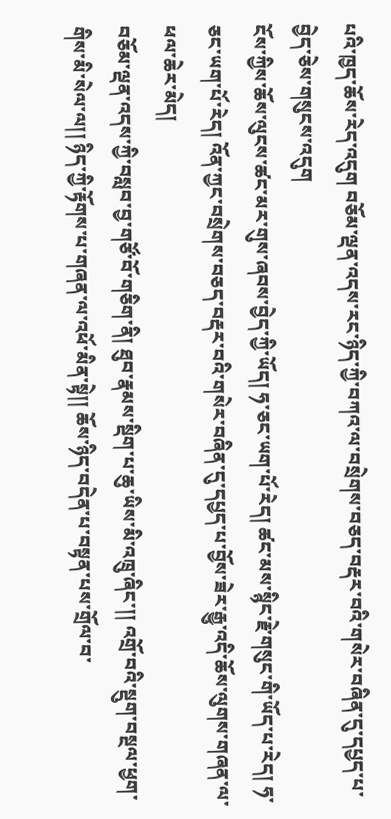པའི་ཁྱད་ཆོས་རེད་འདུག བཅོམ་ལྡན་འདས་རང་ཉིད་ཀྱི་བཀའ་ལ་བསྲེགས་བཅད་བརྡར་བའི་གསེར་བཞིན་དུ་དཔྱད་པ་བྱེད་ཅེས་གསུངས་འདུག
ངོས་ཀྱིས་ཆོས་ལུངས་ཚང་མར་གུས་ཞབས་བྱེད་ཀྱི་ཡོད། ཧ་ཅང་ཡག་པོ་རེད། ཚང་མས་སྙིང་རྗེ་གསུང་གི་ཡོད་པ་རེད། ཧ་ཅང་ཡག་པོ་རེད། འོན་ཀྱང་བསྲེགས་བཅད་བརྡར་བའི་གསེར་བཞིན་དུ་དཔྱད་པ་བྱོས་ཟེར་རྒྱུ་འདི་ཆོས་ལུགས་གཞན་ལ་ཕལ་ཆེར་མེད།
བཅོམ་ལྡན་འདས་ཀྱི་བསླབ་བྱ་གཙོ་བོ་གཅིག་ནི། ཐུབ་རྣམས་སྡིག་པ་ཆུ་ཡིས་མི་འཁྲུ་ཞིང་།། འགྲོ་བའི་སྡུག་བསྔལ་ཕྱག་གིས་མི་སེལ་ལ།། ཉིད་ཀྱི་རྟོགས་པ་གཞན་ལ་འཕོ་མིན་སྟེ།། ཆོས་ཉིད་བདེན་པ་བསྟན་པས་གྲོལ་བ་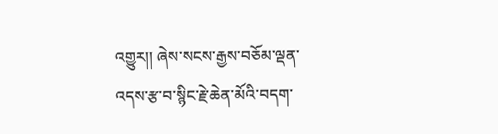འགྱུར།། ཞེས་སངས་རྒྱས་བཅོམ་ལྡན་འདས་རྩ་བ་སྙིང་རྗེ་ཆེན་མོའི་བདག་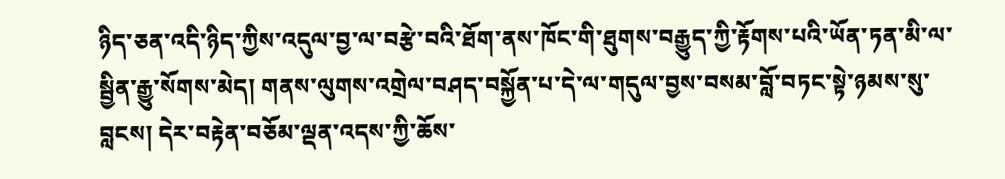ཉིད་ཅན་འདི་ཉིད་ཀྱིས་འདུལ་བྱ་ལ་བརྩེ་བའི་ཐོག་ནས་ཁོང་གི་ཐུགས་བརྒྱུད་ཀྱི་རྟོགས་པའི་ཡོན་ཏན་མི་ལ་སྦྱིན་རྒྱུ་སོགས་མེད། གནས་ལུགས་འགྲེལ་བཤད་བསྐྱོན་པ་དེ་ལ་གདུལ་བྱས་བསམ་བློ་བཏང་སྟེ་ཉམས་སུ་བླངས། དེར་བརྟེན་བཅོམ་ལྡན་འདས་ཀྱི་ཆོས་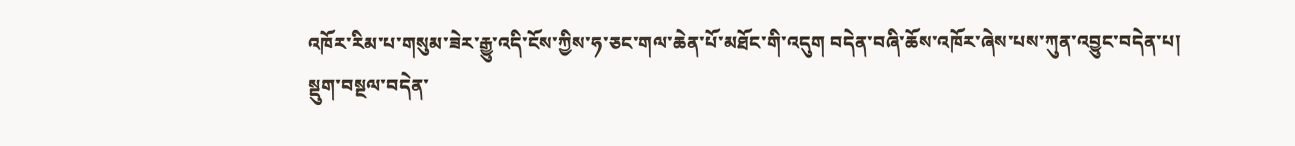འཁོར་རིམ་པ་གསུམ་ཟེར་རྒྱུ་འདི་ངོས་ཀྱིས་ཧ་ཅང་གལ་ཆེན་པོ་མཐོང་གི་འདུག བདེན་བཞི་ཆོས་འཁོར་ཞེས་པས་ཀུན་འབྱུང་བདེན་པ།
སྡུག་བསྔལ་བདེན་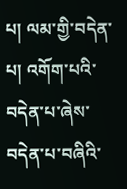པ། ལམ་གྱི་བདེན་པ། འགོག་པའི་བདེན་པ་ཞེས་བདེན་པ་བཞིའི་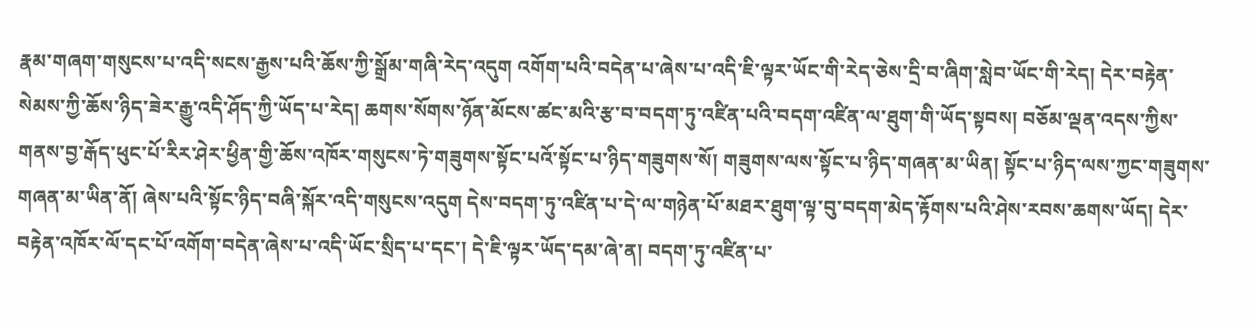རྣམ་གཞག་གསུངས་པ་འདི་སངས་རྒྱས་པའི་ཆོས་ཀྱི་སྒྲོམ་གཞི་རེད་འདུག འགོག་པའི་བདེན་པ་ཞེས་པ་འདི་ཇི་ལྟར་ཡོང་གི་རེད་ཅེས་དྲི་བ་ཞིག་སླེབ་ཡོང་གི་རེད། དེར་བརྟེན་སེམས་ཀྱི་ཆོས་ཉིད་ཟེར་རྒྱུ་འདི་ཤོད་ཀྱི་ཡོད་པ་རེད། ཆགས་སོགས་ཉོན་མོངས་ཚང་མའི་རྩ་བ་བདག་ཏུ་འཛིན་པའི་བདག་འཛིན་ལ་ཐུག་གི་ཡོད་སྟབས། བཅོམ་ལྡན་འདས་ཀྱིས་གནས་བྱ་རྒོད་ཕུང་པོ་རིར་ཤེར་ཕྱིན་གྱི་ཆོས་འཁོར་གསུངས་ཏེ་གཟུགས་སྟོང་པའོ་སྟོང་པ་ཉིད་གཟུགས་སོ། གཟུགས་ལས་སྟོང་པ་ཉིད་གཞན་མ་ཡིན། སྟོང་པ་ཉིད་ལས་ཀྱང་གཟུགས་གཞན་མ་ཡིན་ནོ། ཞེས་པའི་སྟོང་ཉིད་བཞི་སྐོར་འདི་གསུངས་འདུག དེས་བདག་ཏུ་འཛིན་པ་དེ་ལ་གཉེན་པོ་མཐར་ཐུག་ལྟ་བུ་བདག་མེད་རྟོགས་པའི་ཤེས་རབས་ཆགས་ཡོད། དེར་བརྟེན་འཁོར་ལོ་དང་པོ་འགོག་བདེན་ཞེས་པ་འདི་ཡོང་སྲིད་པ་དང་། དེ་ཇི་ལྟར་ཡོད་དམ་ཞེ་ན། བདག་ཏུ་འཛིན་པ་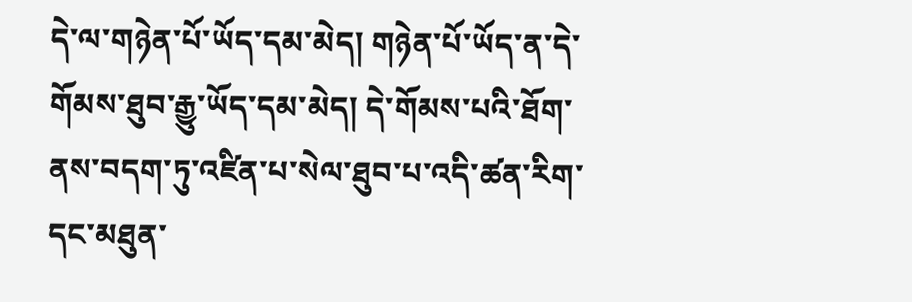དེ་ལ་གཉེན་པོ་ཡོད་དམ་མེད། གཉེན་པོ་ཡོད་ན་དེ་གོམས་ཐུབ་རྒྱུ་ཡོད་དམ་མེད། དེ་གོམས་པའི་ཐོག་ནས་བདག་ཏུ་འཛིན་པ་སེལ་ཐུབ་པ་འདི་ཚན་རིག་དང་མཐུན་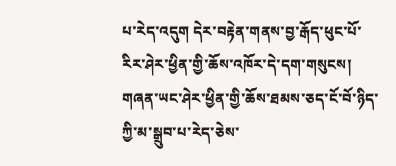པ་རེད་འདུག དེར་བརྟེན་གནས་བྱ་རྒོད་ཕུང་པོ་རིར་ཤེར་ཕྱིན་གྱི་ཆོས་འཁོར་དེ་དག་གསུངས། གཞན་ཡང་ཤེར་ཕྱིན་གྱི་ཆོས་ཐམས་ཅད་ངོ་བོ་ཉིད་ཀྱི་མ་སྒྲུབ་པ་རེད་ཅེས་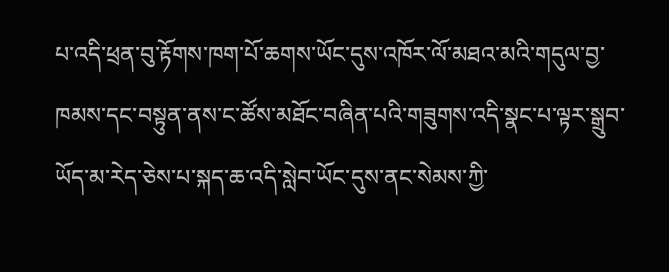པ་འདི་ཕྲན་བུ་རྟོགས་ཁག་པོ་ཆགས་ཡོང་དུས་འཁོར་ལོ་མཐའ་མའི་གདུལ་བྱ་ཁམས་དང་བསྟུན་ནས་ང་ཚོས་མཐོང་བཞིན་པའི་གཟུགས་འདི་སྣང་པ་ལྟར་སྒྲུབ་ཡོད་མ་རེད་ཅེས་པ་སྐད་ཆ་འདི་སླེབ་ཡོང་དུས་ནང་སེམས་ཀྱི་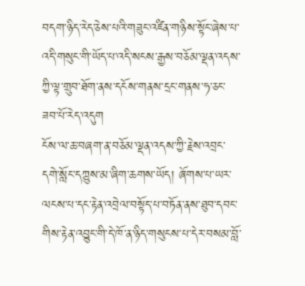བདག་ཉིད་རེད་ཅེས་པའི་གཟུང་འཛིན་གཉིས་སྟོང་ཞེས་པ་འདི་གསུང་གི་ཡོད་པ་འདི་སངས་རྒྱས་བཅོམ་ལྡན་འདས་ཀྱི་ལྟ་གྲུབ་ཐོག་ནས་དངོས་གནས་དྲང་གནས་ཧ་ཅང་ཟབ་པོ་རེད་འདུག
ངོས་ལ་ཆ་བཞག་ན་བཅོམ་ལྡན་འདས་ཀྱི་རྗེས་འབྲང་དགེ་སློང་དཀྱུས་མ་ཞིག་ཆགས་ཡོད། ཞོགས་པ་ཡར་ལངས་པ་དང་རྟེན་འབྲེལ་བསྟོད་པ་བཏོན་ནས་ཐུབ་དབང་གིས་རྟེན་འབྱུང་གི་དེ་ཁོ་ན་ཉིད་གསུངས་པ་དེར་བསམ་བློ་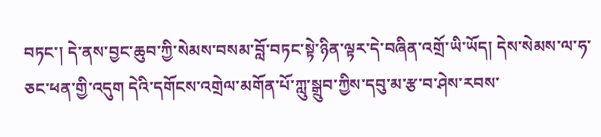བཏང་། དེ་ནས་བྱང་ཆུབ་ཀྱི་སེམས་བསམ་བློ་བཏང་སྟེ་ཉིན་ལྟར་དེ་བཞིན་འགྲོ་ཡི་ཡོད། དེས་སེམས་ལ་ཧ་ཅང་ཕན་གྱི་འདུག དེའི་དགོངས་འགྲེལ་མགོན་པོ་ཀླུ་སྒྲུབ་ཀྱིས་དབུ་མ་རྩ་བ་ཤེས་རབས་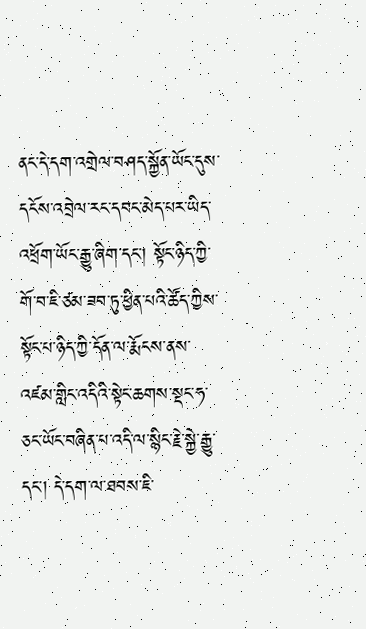ནང་དེ་དག་འགྲེལ་བཤད་སྐྱོན་ཡོང་དུས་དངོས་འབྲེལ་རང་དབང་མེད་པར་ཡིད་འཕྲོག་ཡོང་རྒྱུ་ཞིག་དང་། སྟོང་ཉིད་ཀྱི་གོ་བ་ཇི་ཙམ་ཟབ་ཏུ་ཕྱིན་པའི་ཚོད་ཀྱིས་སྟོང་པ་ཉིད་ཀྱི་དོན་ལ་རྨོངས་ནས་འཛམ་གླིང་འདིའི་སྟེང་ཆགས་སྡང་ཧ་ཅང་ཡོང་བཞིན་པ་འདི་ལ་སྙིང་རྗེ་སྐྱེ་རྒྱུ་དང་། དེ་དག་ལ་ཐབས་ཇི་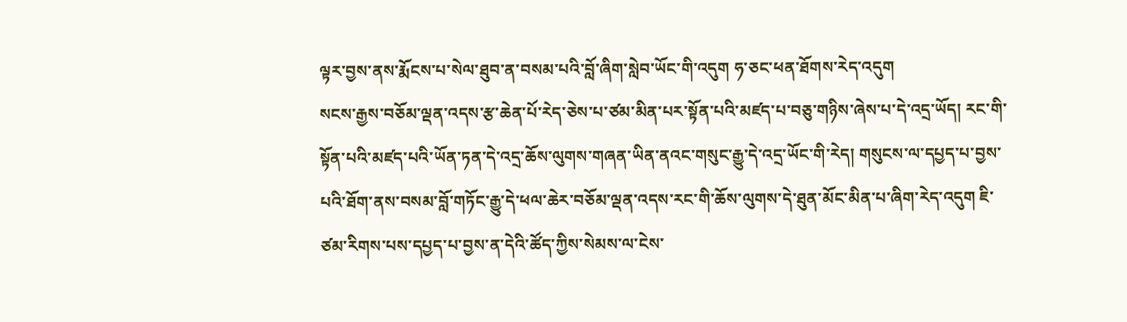ལྟར་བྱས་ནས་རྨོངས་པ་སེལ་ཐུབ་ན་བསམ་པའི་བློ་ཞིག་སླེབ་ཡོང་གི་འདུག ཧ་ཅང་ཕན་ཐོགས་རེད་འདུག
སངས་རྒྱས་བཅོམ་ལྡན་འདས་རྩ་ཆེན་པོ་རེད་ཅེས་པ་ཙམ་མིན་པར་སྟོན་པའི་མཛད་པ་བཅུ་གཉིས་ཞེས་པ་དེ་འདྲ་ཡོད། རང་གི་སྟོན་པའི་མཛད་པའི་ཡོན་ཏན་དེ་འདྲ་ཆོས་ལུགས་གཞན་ཡིན་ནའང་གསུང་རྒྱུ་དེ་འདྲ་ཡོང་གི་རེད། གསུངས་ལ་དཔྱད་པ་བྱས་པའི་ཐོག་ནས་བསམ་བློ་གཏོང་རྒྱུ་དེ་ཕལ་ཆེར་བཅོམ་ལྡན་འདས་རང་གི་ཆོས་ལུགས་དེ་ཐུན་མོང་མིན་པ་ཞིག་རེད་འདུག ཇི་ཙམ་རིགས་པས་དཔྱད་པ་བྱས་ན་དེའི་ཚོད་ཀྱིས་སེམས་ལ་ངེས་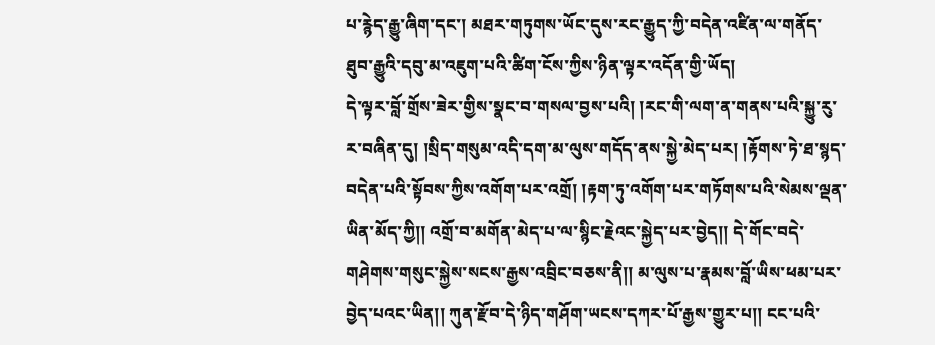པ་རྙེད་རྒྱུ་ཞིག་དང་། མཐར་གཏུགས་ཡོང་དུས་རང་རྒྱུད་ཀྱི་བདེན་འཛིན་ལ་གནོད་ཐུབ་རྒྱུའི་དབུ་མ་འཇུག་པའི་ཚིག་ངོས་ཀྱིས་ཉིན་ལྟར་འདོན་གྱི་ཡོད།
དེ་ལྟར་བློ་གྲོས་ཟེར་གྱིས་སྣང་བ་གསལ་བྱས་པའི། །རང་གི་ལག་ན་གནས་པའི་སྐྱུ་རུ་ར་བཞིན་དུ། །སྲིད་གསུམ་འདི་དག་མ་ལུས་གདོད་ནས་སྐྱེ་མེད་པར། །རྟོགས་ཏེ་ཐ་སྙད་བདེན་པའི་སྟོབས་ཀྱིས་འགོག་པར་འགྲོ། །རྟག་ཏུ་འགོག་པར་གཏོགས་པའི་སེམས་ལྡན་ཡིན་མོད་ཀྱི།། འགྲོ་བ་མགོན་མེད་པ་ལ་སྙིང་རྗེའང་སྐྱེད་པར་བྱེད།། དེ་གོང་བདེ་གཤེགས་གསུང་སྐྱེས་སངས་རྒྱས་འབྲིང་བཅས་ནི།། མ་ལུས་པ་རྣམས་བློ་ཡིས་ཕམ་པར་བྱེད་པའང་ཡིན།། ཀུན་རྫོབ་དེ་ཉིད་གཤོག་ཡངས་དཀར་པོ་རྒྱས་གྱུར་པ།། ངང་པའི་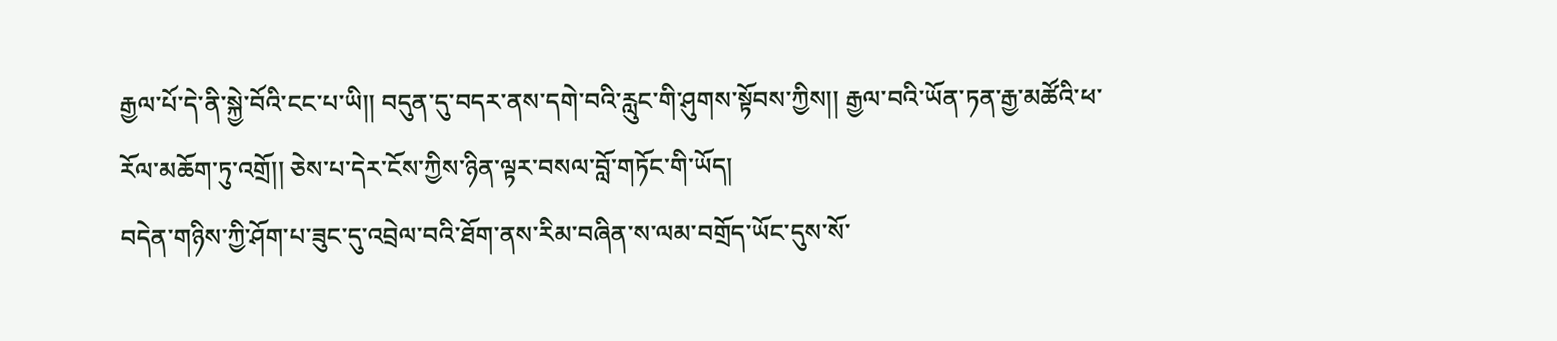རྒྱལ་པོ་དེ་ནི་སྐྱེ་བོའི་ངང་པ་ཡི།། བདུན་དུ་བདར་ནས་དགེ་བའི་རླུང་གི་ཤུགས་སྟོབས་ཀྱིས།། རྒྱལ་བའི་ཡོན་ཏན་རྒྱ་མཚོའི་ཕ་རོལ་མཆོག་ཏུ་འགྲོ།། ཅེས་པ་དེར་ངོས་ཀྱིས་ཉིན་ལྟར་བསལ་བློ་གཏོང་གི་ཡོད།
བདེན་གཉིས་ཀྱི་ཤོག་པ་ཟུང་དུ་འབྲེལ་བའི་ཐོག་ནས་རིམ་བཞིན་ས་ལམ་བགྲོད་ཡོང་དུས་སོ་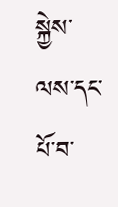སྐྱེས་ལས་དང་པོ་བ་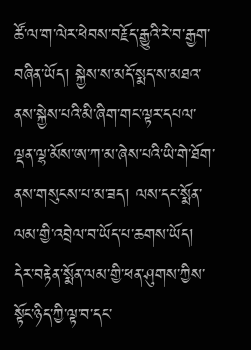ཚོ་ལ་ག་ལེར་ཕེབས་བརྗོད་རྒྱུའི་རེ་བ་རྒྱག་བཞིན་ཡོད། སྐྱེས་ས་མདོ་སྨད་ས་མཐའ་ནས་སྐྱེས་པའི་མི་ཞིག་གང་ལྟར་དཔལ་ལྡན་ལྷ་མོས་ཨ་ཀ་མ་ཞེས་པའི་ཡི་གེ་ཐོག་ནས་གསུངས་པ་མ་ཟད། ལས་དང་སྨོན་ལམ་གྱི་འབྲེལ་བ་ཡོད་པ་ཆགས་ཡོད། དེར་བརྟེན་སྨོན་ལམ་གྱི་ཕན་ཤུགས་ཀྱིས་སྟོང་ཉིད་ཀྱི་ལྟ་བ་དང་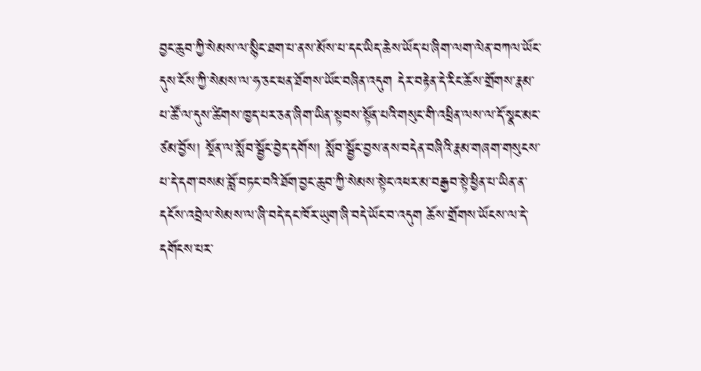བྱང་ཆུབ་ཀྱི་སེམས་ལ་སྙིང་ཐག་པ་ནས་མོས་པ་དང་ཡིད་ཆེས་ཡོད་པ་ཞིག་ལག་ལེན་བཀལ་ཡོང་དུས་ངོས་ཀྱི་སེམས་ལ་ཧ་ཅང་ཕན་ཐོགས་ཡོང་བཞིན་འདུག དེར་བརྟེན་དེ་རིང་ཆོས་གྲོགས་རྣམ་པ་ཚོ་ལ་དུས་ཚིགས་ཁྱད་པར་ཅན་ཞིག་ཡིན་སྟབས་སྟོན་པའི་གསུང་གི་འཕྲིན་ལས་ལ་དོ་སྣང་མང་ཙམ་བྱོས། སྔོན་ལ་སློབ་སྦྱོང་བྱེད་དགོས། སློབ་སྦྱོང་བྱས་ནས་བདེན་བཞིའི་རྣམ་གཞག་གསུངས་པ་དེ་དག་བསམ་བློ་བཏང་བའི་ཐོག་བྱང་ཆུབ་ཀྱི་སེམས་སྟེང་འཕར་མ་བརྒྱབ་སྟེ་ཕྱིན་པ་ཡིན་ན་དངོས་འབྲེལ་སེམས་ལ་ཞི་བདེ་དང་ཁོར་ཡུག་ཞི་བདེ་ཡོང་བ་འདུག ཆོས་གྲོགས་ཡོངས་ལ་དེ་དགོངས་པར་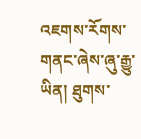འཇགས་རོགས་གནང་ཞེས་ཞུ་རྒྱུ་ཡིན། ཐུགས་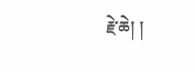རྗེ་ཆེ། །